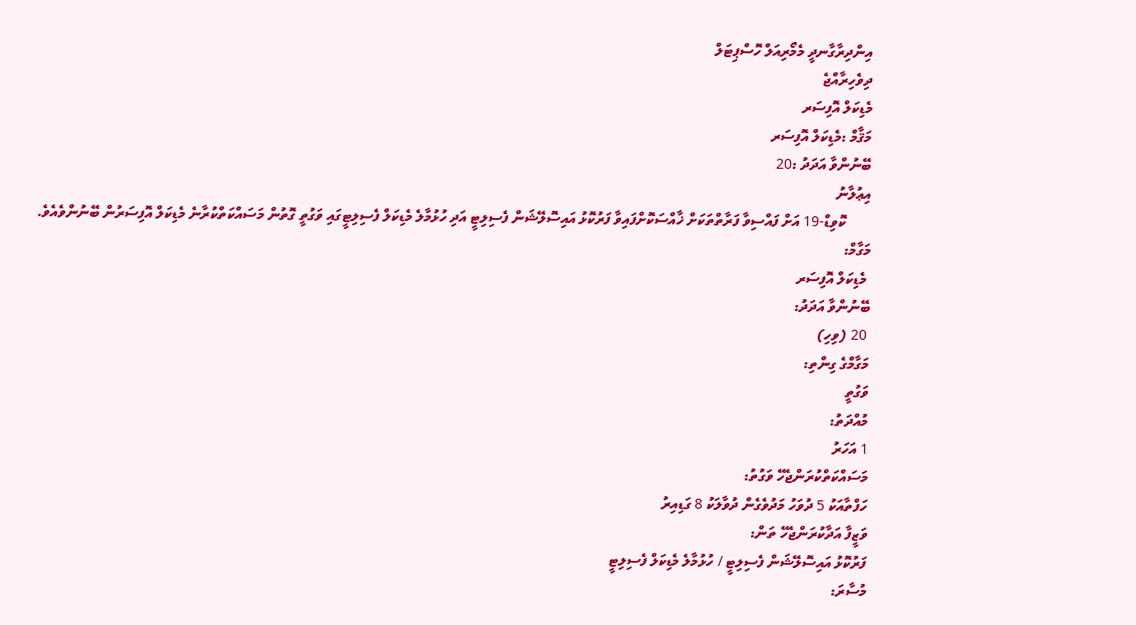އިންދިރާގާނދީ މެމޯރިއަލް ހޮސްޕިޓަލް
ދިވެހިރާއްޖެ
މެޑިކަލް އޮފިސަރ
މަޤާމް :މެޑިކަލް އޮފިސަރ
ބޭނުންވާ އަދަދު :20
އިޢުލާނު
       ކޮވިޑް-19 އަށް ފައްސިވާ ފަރާތްތަކަށް ޚާއްސަކޮށްފައިވާ ފަރުކޮޅު އައިސޮލޭޝަން ފެސިލިޓީ އަދި ހުޅުމާލެ މެޑިކަލް ފެސިލިޓީގައި ވަގުތީ ގޮތުން މަސައްކަތްކުރާނެ މެޑިކަލް އޮފިސަރުން ބޭނުންވެއެވެ.
މަގާމް:
 މެޑިކަލް އޮފިސަރ
ބޭނުންވާ އަދަދު:
 20 (ވިހި)
މަގާމްގެ ގިންތި:
ވަގުތީ
މުއްދަތު:
1 އަހަރު
މަސައްކަތްކުރަންޖެހޭ ވަގުތު:
ހަފްތާއަކު 5 ދުވަހު މަދުވެގެން ދުވާލަކު 8 ގަޑިއިރު
ވަޒީފާ އަދާކުރަންޖެހޭ ތަން:
ފަރުކޮޅު އައިސޮލޭޝަން ފެސިލިޓީ / ހުޅުމާލެ މެޑިކަލް ފެސިލިޓީ
މުސާރަ: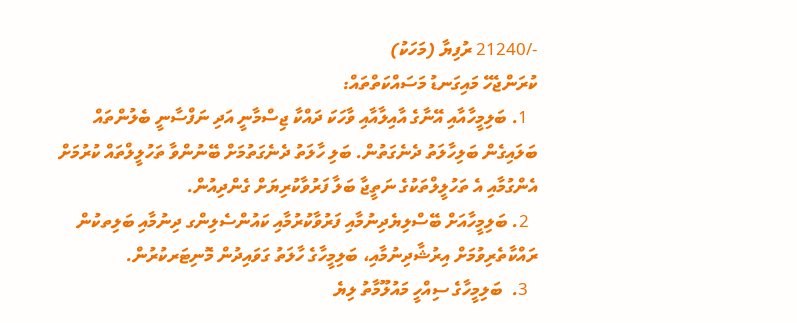-/21240 ރުފިޔާ (މަހަކު)
ކުރަންޖެހޭ މައިގަނޑު މަސައްކަތްތައް:
  1. ބަލިމީހާއާއި އޭނާގެ އާއިލާއާއި ވާހަކަ ދައްކާ ޖިސްމާނީ އަދި ނަފްސާނީ ބެލުންތައް ބަލައިގެން ބަލިހާލަތު ދެނެގަތުން. ބަލި ހާލަތު ދެނެގަތުމަށް ބޭނުންވާ ތަހުލީލްތައް ކުރުމަށް އެންގުމާއި އެ ތަހުލީލްތަކުގެ ނަތީޖާ ބަލާ ފަރުވާކުރިޔަށް ގެންދިއުން.
  2. ބަލިމީހާއަށް ބޭސްލިޔެދިނުމާއި ފަރުވާކުރުމާއި ކައުންސެލިންގ ދިނުމާއި ބަލިތކުން ރައްކާތެރިވުމަށް އިރުޝާދިނުމާއި، ބަލިމީހާގެ ހާލަތު ގަވައިދުން މޮނިޓަރކުރުން.
  3.  ބަލިމީހާގެ ސިއްހީ މައުލޫމާތު ލިޔެ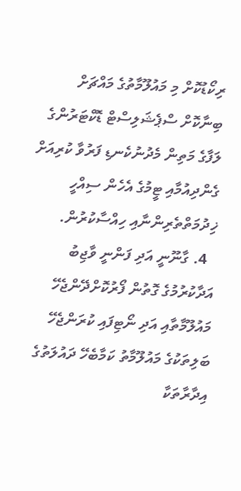ރިކޯޑުކޮށް މި މައުލޫމާތުގެ މައްޗަށް ބިނާކޮށް ސްޕެޝަލިސްޓް ޑޮކްޓަރުންގެ ލަފާގެ މަތިން މެދުނުކެނޑި ފަރުވާ ކުރިއަށް ގެންދިއުމާއި ޓީމުގެ އެހެން ސިއްހީ ޚިދުމަތްތެރިންނާއި ހިއްސާކުރުން.
  4. ގާނޫނީ އަދި ފަންނީ ވާޖިބު އަދާކުރުމުގެ ގޮތުން ފޯރުކޮށްދޭންޖެހޭ މައުލޫމާތާއި އަދި ނޯޓިފައި ކުރަންޖެހޭ ބަލިތަކުގެ މައުލޫމާތު ކަމާބެހޭ ދައުލަތުގެ އިދާރާތަކާ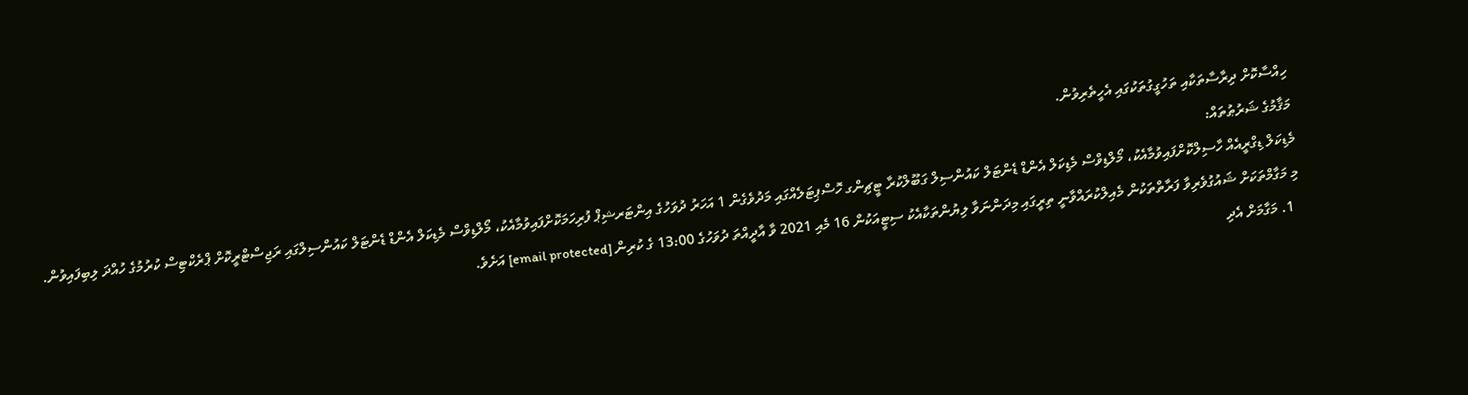ހިއްސާކޮށް ދިރާސާތަކާއި ތަހުގީގުތަކުގައި އެހީތެރިވުން.
މަޤާމުގެ ޝަރުޠުތައް:
މެޑިކަލް ޑިގްރީއެއް ހާސިލްކޮށްފައިވުމާއެކު، މޯލްޑިވްސް މެޑިކަލް އެންޑް ޑެންޓަލް ކައުންސިލް ގަބޫލްކުރާ ޓީޗިންގ ހޮސްޕިޓަލެއްގައި މަދުވެގެން 1 އަހަރު ދުވަހުގެ އިންޓަރޝިޕް ފުރިހަމަކޮށްފައިވުމާއެކު، މޯލްޑިވްސް މެޑިކަލް އެންޑް ޑެންޓަލް ކައުންސިލްގައި ރަޖިސްޓްރީކޮށް ޕްރެކްޓިސް ކުރުމުގެ ހުއްދަ ލިބިފައިވުން.
މި މަގާމްތަކަށް ޝައުގުވެރިވާ ފަރާތްތަކުން މެއިލްކުރައްވާނީ ތިރީގައި މިދަންނަވާ ލިޔުންތަކާއެކު ސިޓީއަކުން 16 މެއި 2021 ވާ އާދީއްތަ ދުވަހުގެ 13:00 ގެ ކުރިން [email protected] އަށެވެ.
  1. މަގާމަށް އެދި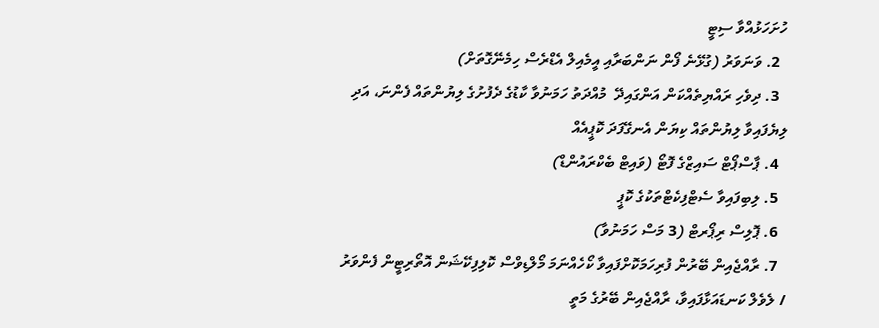ހުށަހަޅުއްވާ ސިޓީ
  2. ވަނަވަރު (ގުޅޭނެ ފޯން ނަންބަރާއި އީމެއިލް އެޑްރެސް ހިމެނޭގޮތަށް)
  3. ދިވެހި ރައްޔިތެއްކަން އަންގައިދޭ  މުއްދަތު ހަމަނުވާ ކާޑުގެ ދެފުށުގެ ލިޔުންތައް ފެންނަ، އަދި ލިޔެފައިވާ ލިޔުންތައް ކިޔަން އެނގޭފަދަ ކޮޕީއެއް
  4. ޕާސްޕޯޓް ސައިޒްގެ ފޮޓޯ (ވައިޓް ބެކްރައުންޑް)
  5. ލިބިފައިވާ ސެޓްފިކެޓްތަކުގެ ކޮޕީ
  6. ޕޮލިސް ރިޕޯރޓް (3 މަސް ހަމަނުވާ)
  7. ރާއްޖެއިން ބޭރުން ފުރިހަމަކޮށްފައިވާ ކޯހެއްނަމަ މޯލްޑިވްސް ކޮލިފިކޭޝަން އޮތޯރިޓީން ފެންވަރު / ލެވެލް ކަނޑައަޅާފައިވާ، ރާއްޖެއިން ބޭރުގެ މަތީ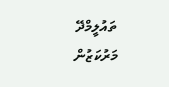ތައުލީމްދޭ މަރުކަޒުން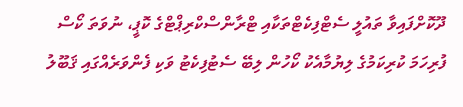ދޫކޮށްފައިވާ ތައުލީ ސެޓްފިކެޓްތަކާއި ޓްރާންސްކްރިޕްޓްގެ ކޮޕީ، ނުވަތަ ކޯސް ފުރިހަމަ ކުރިކަމުގެ ލިޔުމާއެކު ކޯހުން ލިބޭ ސެޓުފިކެޓު ވަކި ފެންވަރެއްގައި ޤަބޫލު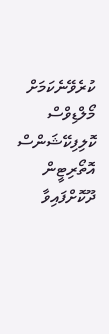ކުރެވޭނެކަމަށް މޯލްޑިވްސް ކޮލިފިކޭޝަންސް އޮތޯރިޓީން ދޫކޮށްފައިވާ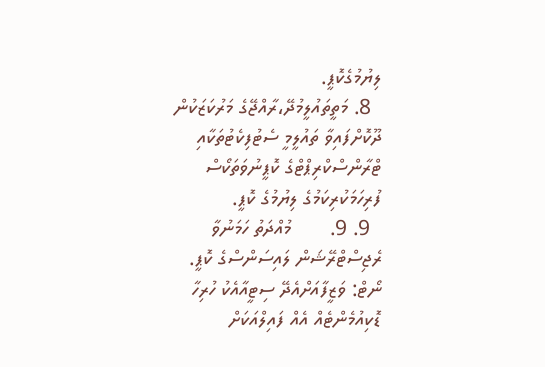ލިޔުމުގެކޮޕީ.
  8. މަތީތައުލީމުދޭ،ރާއްޖޭގެ މަރުކަޒަކުން ދޫކޮށްފައިވާ ތައުލީމީ ސެޓުފިކެޓުތަކާއި ޓްރާންސްކްރިޕްޓްގެ ކޮޕީނުވަތަކޯސް ފުރިހަމަކުރިކަމުގެ ލިޔުމުގެ ކޮޕީ.
  9. 9.       މުއްދަތު ހަމަނުވާ ރެޖިސްޓްރޭޝަން ލައިސަންސްގެ ކޮޕީ.
ނޯޓް: ވަޒީފާއަށްއެދޭ ސިޓީއާއެކު ހުރިހާ ޑޮކިއުމެންޓެއް އެއް ފައިލްއަކަށް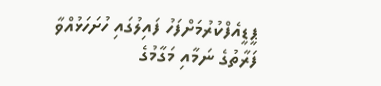ޕީޑީއެފްކުރުމަށްފަހު ފައިލުގައި ހުށަހަޅުއްވާ ފަރާތުގެ ނަމާއި މަގާމުގެ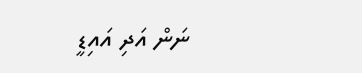ނަން އަދި އައިޑީ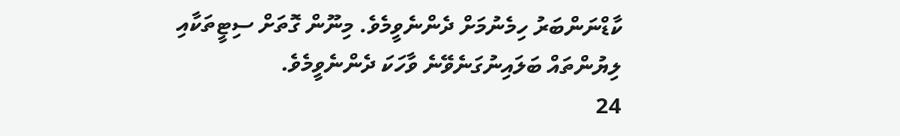ކާޑްނަންބަރު ހިމެނުމަށް ދެންނެވީމެވެ. މިނޫން ގޮތަށް ސިޓީތަކާއި ލިޔުންތައް ބަލައިނުގަނެވޭނެ ވާހަކަ ދެންނެވީމެވެ.
24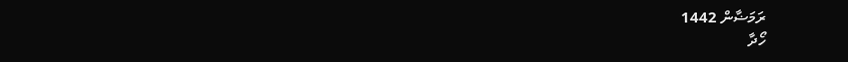ރަމަޟާން 1442
ހޯދާ